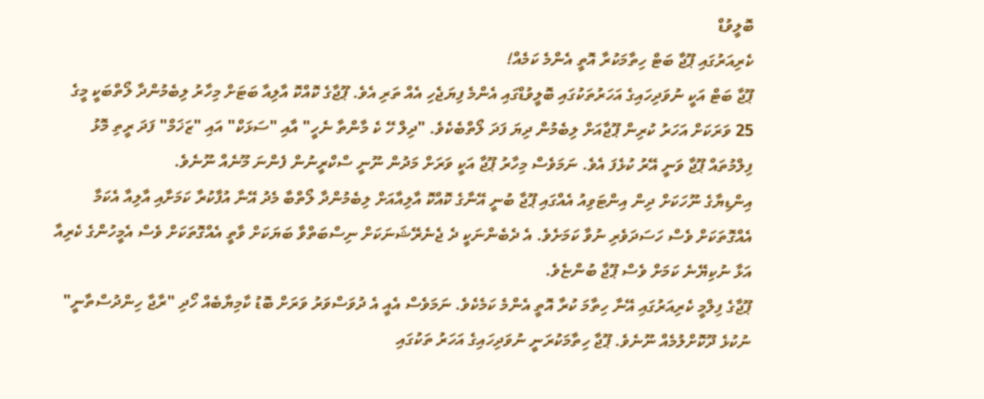ބޮލީވުޑް
ކެރިއަރުގައި ޕޫޖާ ބަޓް ހިތާމަކުރާ އޮތީ އެންމެ ކަމެއް!
ޕޫޖާ ބަޓް އަކީ ނުވަދިހައިގެ އަހަރުތަކުގައި ބޮލީވުޑްގައި އެންމެ ފިޔަޖެހި އެއް ތަރި އެވެ. ޕޫޖާގެ ކޮއްކޮ އާލިއާ ބަޓަށް މިހާރު ލިބެމުންދާ ލޯތްބަކީ މީގެ 25 ވަރަކަށް އަހަރު ކުރިން ޕޫޖާއަށް ލިބެމުން ދިޔަ ފަދަ ލޯތްބެކެވެ. "ދިލް ހޭ ކެ މާންތާ ނެހީ" އާއި "ސަޅަކް" އައި "ޒަޚަމް" ފަދަ ރީތި މޮޅު ފިލްމުތައް ޕޫޖާ ވަނީ އޭރު ކުޅެފަ އެވެ. ނަމަވެސް މިހާރު ޕޫޖާ އަކީ ވަރަށް މަދުން ނޫނީ ސްކްރީނުން ފެންނަ މޫނެއް ނޫނެވެ.
އިންޑިޔާގެ ނޫހަކަށް ދިން އިންޓަވިއު އެއްގައި ޕޫޖާ ބުނީ އޭނާގެ ކޮއްކޮ އާލިއާއަށް ލިބެމުންދާ ލޯތްބާ މެދު އޭނާ އުފާކުރާ ކަމަށާއި އާލިއާ އެކަމާ އެއްގޮތަކަށް ވެސް ހަސަދަވެރި ނުވާ ކަމަށެވެ. އެ ދެބެންނަކީ ދެ ޖެނެރޭޝަނަކަށް ނިސްބަތްވާ ބަޔަކަށް ވާތީ އެއްގޮތަކަށް ވެސް އެމީހުންގެ ކެރިއާ އަޅާ ނުކިޔޭނެ ކަމަށް ވެސް ޕޫޖާ ބުންޏެވެ.
ޕޫޖާގެ ފިލްމީ ކެރިއަރުގައި އޭނާ ހިތާމަ ކުރާ އޮތީ އެންމެ ކަމެކެވެ. ނަމަވެސް އެއީ އެ ދުވަސްވަރު ވަރަށް ބޮޑު ކާމިޔާބެއް ހޯދި "ރާޖާ ހިންދުސްތާނީ" ނުކުޅެ ދޫކޮށްލުމެއް ނޫނެވެ. ޕޫޖާ ހިތާމަކުރަނީ ނުވަދިހައިގެ އަހަރު ތަކުގައި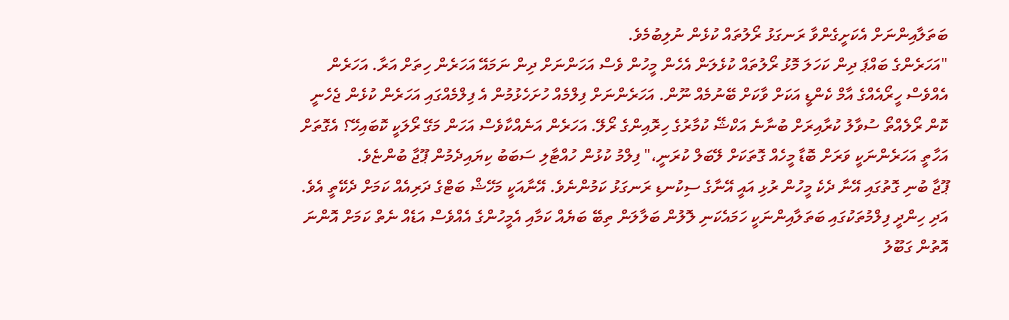ބަތަލާއިންނަށް އެކަށީގެންވާ ރަނގަޅު ރޯލުތައް ކުޅެން ނުލިބުމެވެ.
"އަހަރެންގެ ބައްޕަ ދިން ކަހަލަ މޮޅު ރޯލުތައް ކުޅެލަން އެހެން މީހުން ވެސް އަހަންނަށް ދިން ނަމައޭ އަހަރެން ހިތަށް އަރާ. އަހަރެން އެއްވެސް ހީރޯއެއްގެ އާމް ކެންޑީ އަކަށް ވާކަށް ބޭނުމެއް ނޫން. އަހަރެންނަށް ފިލްމެއް ހުށަހެޅުމުން އެ ފިލްމެއްގައި އަހަރެން ކުޅެން ޖެހެނީ ކޮން ރޯލެއްތޯ ސުވާލު ކުރާއިރަށް ބުނާނެ އަކްޝޭ ކުމާރުގެ ހިރޮއިންގެ ރޯލޭ. އަހަރެން އަނެއްކާވެސް އަހަން މަގޭ ރޯލަކީ ކޮބައިހޭ؟ އެގޮތަށް އަހާތީ އަހަރެންނަކީ ވަރަށް ބޮޑާ މީހެއް ގޮތަކަށް ލޭބަލް ކުރަނީ،" ފިލްމު ކުޅުން ހުއްޓާލި ސަބަބު ކިޔައިދެމުން ޕޫޖާ ބުންޏެވެ.
ޕޫޖާ ބުނި ގޮތުގައި އޭނާ ދެކެ މީހުން ރުޅި އައީ އޭނާގެ ސިކުނޑި ރަނގަޅު ކަމުންނެވެ. އޭނާއަކީ މަހޭޝް ބަޓްގެ ދަރިއެއް ކަމަށް ދެކޭތީ އެވެ. އަދި ހިންދީ ފިލްމުތަކުގައި ބަތަލާއިންނަކީ ހަމައެކަނި ލޮލުން ބަލާލަން ތިބޭ ބަޔެއް ކަމާއި އެމީހުންގެ އެއްވެސް އަޑެއް ނެތް ކަމަށް އޮންނަ އޮތުން ގަބޫލު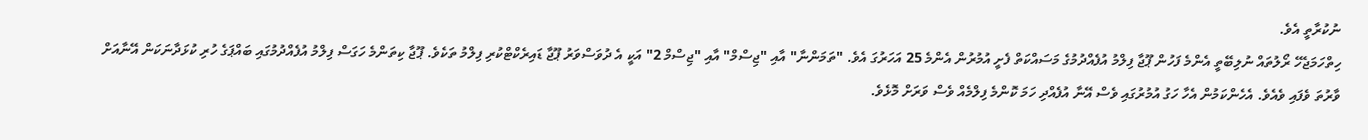ނުކުރާތީ އެވެ.
ހިތްހަމަޖެހޭ ރޯލުތައް ނުލިބޭތީ އެންމެ ފަހުން ޕޫޖާ ފިލްމު އުފެއްދުމުގެ މަސައްކަތް ފެށީ އުމުރުން އެންމެ 25 އަހަރުގަ އެވެ. "ތަމަންނާ" އާއި "ޖިސްމް" އާއި "ޖިސްމް 2" އަކީ އެ ދުވަސްވަރު ޕޫޖާ ޑައިރެކްޓްކުރި ފިލްމު ތަކެވެ. ޕޫޖާ ކިތަންމެ ހަގަސް ފިލްމު އުފެއްދުމުގައި ބައްޕަގެ ހުރި ކުޅަދާނަކަން އޭނާއަށް ވާރުތަ ވެފައި ވެއެވެ. އެހެންކަމުން އެހާ ހަގު އުމުރުގައި ވެސް އޭނާ އުފެއްދި ހަމަ ކޮންމެ ފިލްމެއް ވެސް ވަރަށް މޮޅެވެ.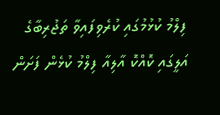ފިލްމު ކުޅުމުގައި ކުރެވިފައިވާ ތަޖުރިބާގެ އަލީގައި ކޮއްކޮ އާލިއާ ފިލްމު ކުޅެން ފަށަން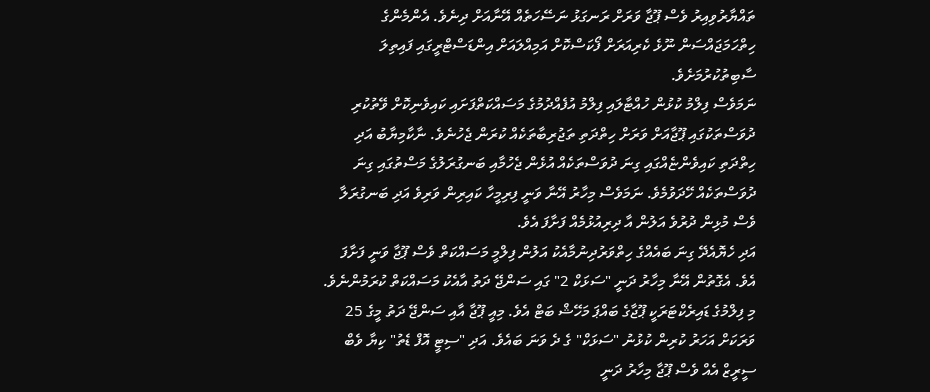ތައްޔާރުވިއިރު ވެސް ޕޫޖާ ވަރަށް ރަނގަޅު ނަސޭހަތެއް އޭނާއަށް ދިނެވެ. އެންމެންގެ ހިތްހަމަޖައްސަން ނޫޅެ ކެރިއަރަށް ފޯކަސްކޮށް އަމިއްލައަށް އިންޑަސްޓްރީގައި ފައިތިލަ ސާބިތުކުރުމަށެވެ.
ނަމަވެސް ފިލްމު ކުޅުން ހުއްޓާލައި ފިލްމު އުފެއްދުމުގެ މަސައްކަތްފަށައި ކައިވެނިކޮށް ވޭތުކުރި ދުވަސްތަކުގައި ޕޫޖާއަށް ވަރަށް ހިތްދަތި ތަޖުރިބާތަކެއް ކުރަން ޖެހުނެވެ. ނާކާމިޔާބު އަދި ހިތްދަތި ކައިވެންޏެއްގައި ގިނަ ދުވަސްތަކެއް އުޅެން ޖެހުމާއި ބަނގުރަލުގެ މަސްތުގައި ގިނަ ދުވަސްތަކެއް ހޭދަވުމެވެ. ނަމަވެސް މިހާރު އޭނާ ވަނީ ފިރިމީހާ ކައިރިން ވަރިވެ އަދި ބަނގުރަލާ ވެސް މުޅިން ދުރުވެ އަލުން އާ ދިރިއުޅުމެއް ފަށާފަ އެވެ.
އަދި ހެޔޮއެދޭ ގިނަ ބައެއްގެ ހިތްވަރުދިނުމާއެކު އަލުން ފިލްމީ މަސައްކަތް ވެސް ޕޫޖާ ވަނީ ފަށާފަ އެވެ. އެގޮތުން އޭނާ މިހާރު ދަނީ "ސަޅަކް 2" ގައި ސަންޖޭ ދަތު އާއެކު މަސައްކަތް ކުރަމުންނެވެ. މި ފިލްމުގެ ޑައިރެކްޓަރަކީ ޕޫޖާގެ ބައްޕަ މަހޭޝް ބަޓް އެވެ. މިއީ ޕޫޖާ އާއި ސަންޖޭ ދަތު މީގެ 25 ވަރަކަށް އަހަރު ކުރިން ކުޅުނު "ސަޅަކް" ގެ ދެ ވަނަ ބައެވެ. އަދި "ސިޓީ އޮފް ޑެތު" ކިޔާ ވެބް ސީރީޒް އެއް ވެސް ޕޫޖާ މިހާރު ދަނީ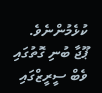ކުޅެމުންނެވެ.
ޕޫޖާ ބުނި ގޮތުގައި ވެބް ސީރީޒްގައި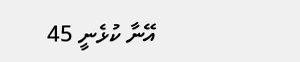އޭނާ ކުޅެނީ 45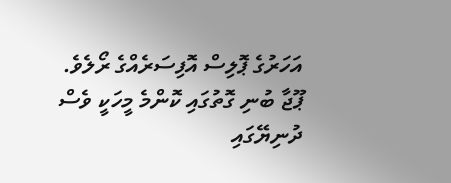އަހަރުގެ ޕޮލިސް އޮފިސަރެއްގެ ރޯލެވެ. ޕޫޖާ ބުނި ގޮތުގައި ކޮންމެ މީހަކީ ވެސް ދުނިޔޭގައި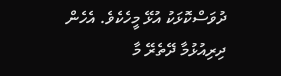ދުވަސްކޮޅަކު އުޅޭ މީހެކެވެ. އެހެން ދިރިއުޅުމާ ދޭތެރޭ މާ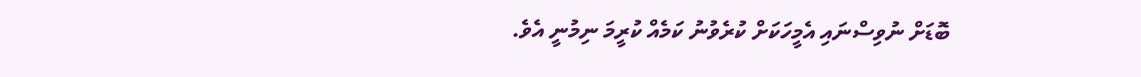ބޮޑަށް ނުވިސްނައި އެމީހަކަށް ކުރެވުނު ކަމެއް ކުރީމަ ނިމުނީ އެވެ.